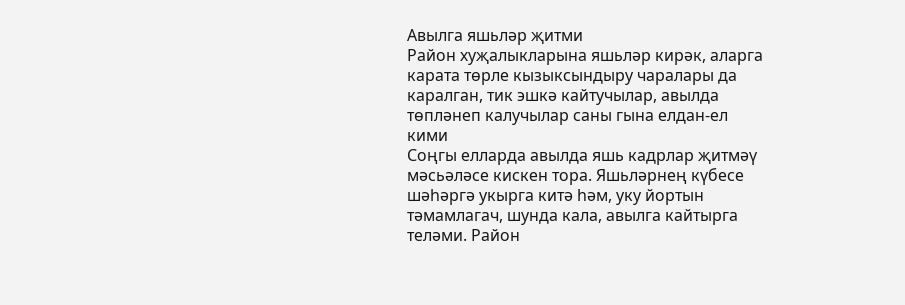Авылга яшьләр җитми
Район хуҗалыкларына яшьләр кирәк, аларга карата төрле кызыксындыру чаралары да каралган, тик эшкә кайтучылар, авылда төпләнеп калучылар саны гына елдан-ел кими
Соңгы елларда авылда яшь кадрлар җитмәү мәсьәләсе кискен тора. Яшьләрнең күбесе шәһәргә укырга китә һәм, уку йортын тәмамлагач, шунда кала, авылга кайтырга теләми. Район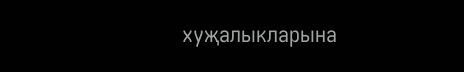хуҗалыкларына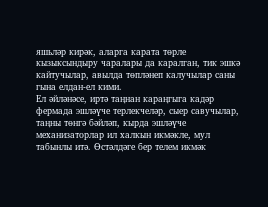яшьләр кирәк, аларга карата төрле кызыксындыру чаралары да каралган, тик эшкә кайтучылар, авылда төпләнеп калучылар саны гына елдан-ел кими.
Ел әйләнәсе, иртә таңнан караңгыга кадәр фермада эшләүче терлекчеләр, сыер савучылар, таңны төнгә бәйләп, кырда эшләүче механизаторлар ил халкын икмәкле, мул табынлы итә. Өстәлдәге бер телем икмәк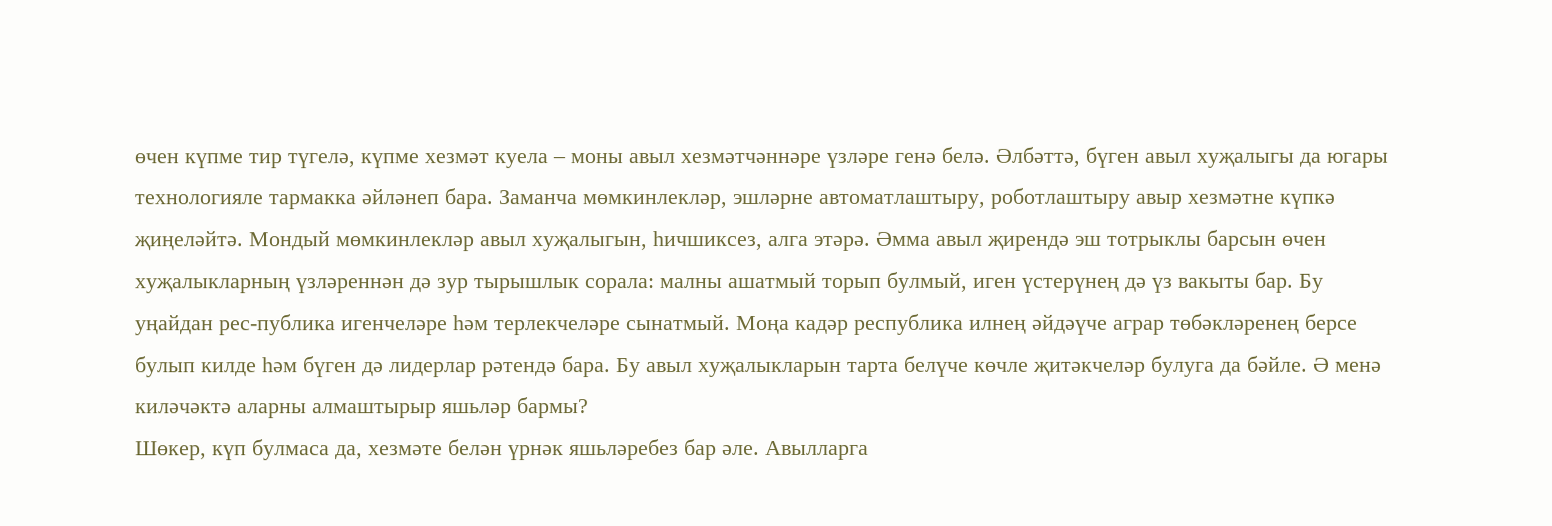өчен күпме тир түгелә, күпме хезмәт куела – моны авыл хезмәтчәннәре үзләре генә белә. Әлбәттә, бүген авыл хуҗалыгы да югары технологияле тармакка әйләнеп бара. Заманча мөмкинлекләр, эшләрне автоматлаштыру, роботлаштыру авыр хезмәтне күпкә җиңеләйтә. Мондый мөмкинлекләр авыл хуҗалыгын, һичшиксез, алга этәрә. Әмма авыл җирендә эш тотрыклы барсын өчен хуҗалыкларның үзләреннән дә зур тырышлык сорала: малны ашатмый торып булмый, иген үстерүнең дә үз вакыты бар. Бу уңайдан рес-публика игенчеләре һәм терлекчеләре сынатмый. Моңа кадәр республика илнең әйдәүче аграр төбәкләренең берсе булып килде һәм бүген дә лидерлар рәтендә бара. Бу авыл хуҗалыкларын тарта белүче көчле җитәкчеләр булуга да бәйле. Ә менә киләчәктә аларны алмаштырыр яшьләр бармы?
Шөкер, күп булмаса да, хезмәте белән үрнәк яшьләребез бар әле. Авылларга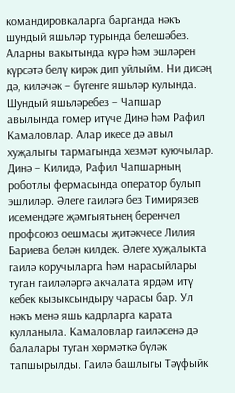командировкаларга барганда нәкъ шундый яшьләр турында белешәбез. Аларны вакытында күрә һәм эшләрен күрсәтә белү кирәк дип уйлыйм. Ни дисәң дә, киләчәк – бүгенге яшьләр кулында. Шундый яшьләребез – Чапшар авылында гомер итүче Динә һәм Рафил Камаловлар. Алар икесе дә авыл хуҗалыгы тармагында хезмәт куючылар. Динә – Килидә, Рафил Чапшарның роботлы фермасында оператор булып эшлиләр. Әлеге гаиләгә без Тимирязев исемендәге җәмгыятьнең беренчел профсоюз оешмасы җитәкчесе Лилия Бариева белән килдек. Әлеге хуҗалыкта гаилә коручыларга һәм нарасыйлары туган гаиләләргә акчалата ярдәм итү кебек кызыксындыру чарасы бар. Ул нәкъ менә яшь кадрларга карата кулланыла. Камаловлар гаиләсенә дә балалары туган хөрмәткә бүләк тапшырылды. Гаилә башлыгы Тәүфыйк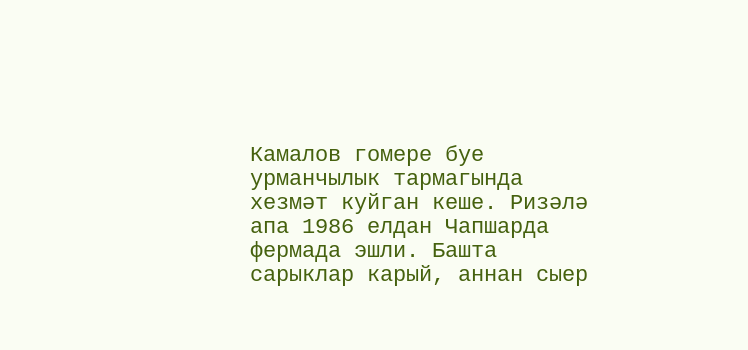Камалов гомере буе урманчылык тармагында хезмәт куйган кеше. Ризәлә апа 1986 елдан Чапшарда фермада эшли. Башта сарыклар карый, аннан сыер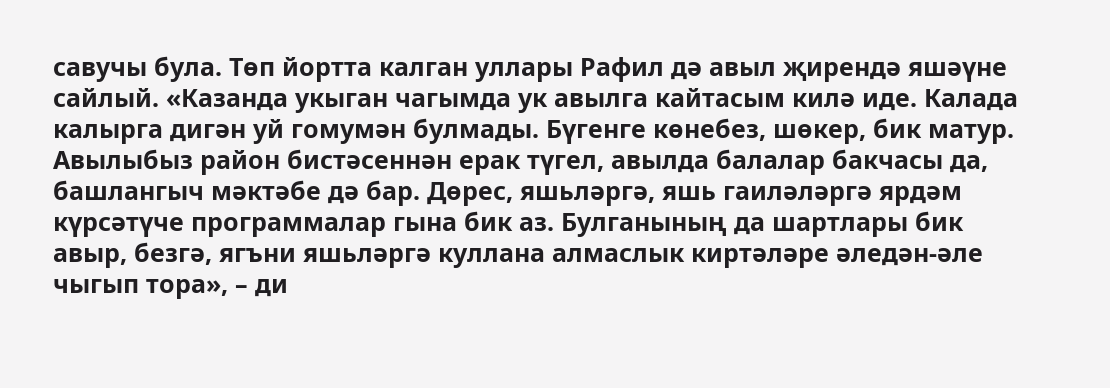савучы була. Төп йортта калган уллары Рафил дә авыл җирендә яшәүне сайлый. «Казанда укыган чагымда ук авылга кайтасым килә иде. Калада калырга дигән уй гомумән булмады. Бүгенге көнебез, шөкер, бик матур. Авылыбыз район бистәсеннән ерак түгел, авылда балалар бакчасы да, башлангыч мәктәбе дә бар. Дөрес, яшьләргә, яшь гаиләләргә ярдәм күрсәтүче программалар гына бик аз. Булганының да шартлары бик авыр, безгә, ягъни яшьләргә куллана алмаслык киртәләре әледән-әле чыгып тора», – ди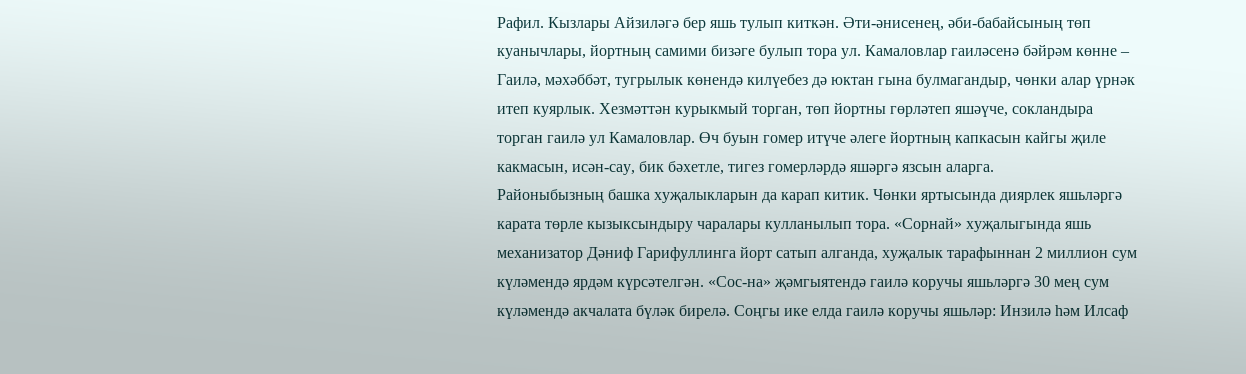Рафил. Кызлары Айзиләгә бер яшь тулып киткән. Әти-әнисенең, әби-бабайсының төп куанычлары, йортның самими бизәге булып тора ул. Камаловлар гаиләсенә бәйрәм көнне – Гаилә, мәхәббәт, тугрылык көнендә килүебез дә юктан гына булмагандыр, чөнки алар үрнәк итеп куярлык. Хезмәттән курыкмый торган, төп йортны гөрләтеп яшәүче, сокландыра торган гаилә ул Камаловлар. Өч буын гомер итүче әлеге йортның капкасын кайгы җиле какмасын, исән-сау, бик бәхетле, тигез гомерләрдә яшәргә язсын аларга.
Районыбызның башка хуҗалыкларын да карап китик. Чөнки яртысында диярлек яшьләргә карата төрле кызыксындыру чаралары кулланылып тора. «Сорнай» хуҗалыгында яшь механизатор Дәниф Гарифуллинга йорт сатып алганда, хуҗалык тарафыннан 2 миллион сум күләмендә ярдәм күрсәтелгән. «Сос-на» җәмгыятендә гаилә коручы яшьләргә 30 мең сум күләмендә акчалата бүләк бирелә. Соңгы ике елда гаилә коручы яшьләр: Инзилә һәм Илсаф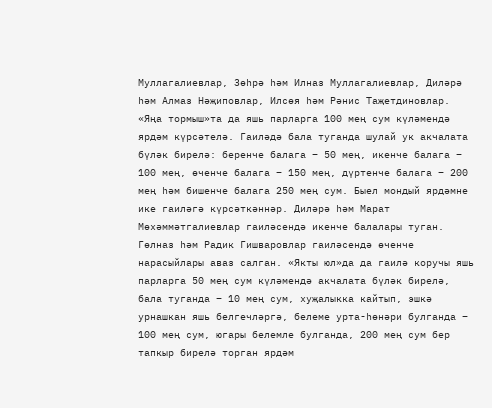Муллагалиевлар, Зөһрә һәм Илназ Муллагалиевлар, Диләрә һәм Алмаз Нәҗиповлар, Илсөя һәм Рәнис Таҗетдиновлар. «Яңа тормыш»та да яшь парларга 100 мең сум күләмендә ярдәм күрсәтелә. Гаиләдә бала туганда шулай ук акчалата бүләк бирелә: беренче балага – 50 мең, икенче балага – 100 мең, өченче балага – 150 мең, дүртенче балага – 200 мең һәм бишенче балага 250 мең сум. Быел мондый ярдәмне ике гаиләгә күрсәткәннәр. Диләрә һәм Марат Мөхәммәтгалиевлар гаиләсендә икенче балалары туган. Гөлназ һәм Радик Гишваровлар гаиләсендә өченче нарасыйлары аваз салган. «Якты юл»да да гаилә коручы яшь парларга 50 мең сум күләмендә акчалата бүләк бирелә, бала туганда – 10 мең сум, хуҗалыкка кайтып, эшкә урнашкан яшь белгечләргә, белеме урта-һөнәри булганда – 100 мең сум, югары белемле булганда, 200 мең сум бер тапкыр бирелә торган ярдәм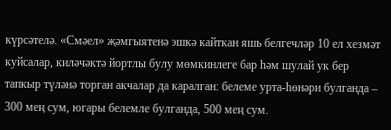күрсәтелә. «Смәел» җәмгыятенә эшкә кайткан яшь белгечләр 10 ел хезмәт куйсалар, киләчәктә йортлы булу мөмкинлеге бар һәм шулай ук бер тапкыр түләнә торган акчалар да каралган: белеме урта-һөнәри булганда – 300 мең сум, югары белемле булганда, 500 мең сум.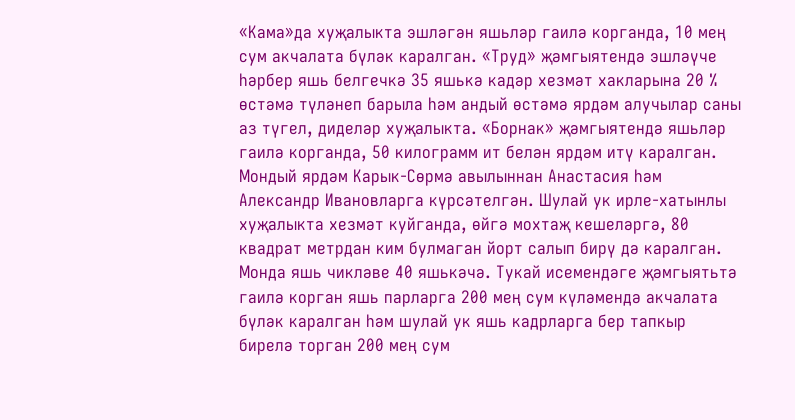«Кама»да хуҗалыкта эшләгән яшьләр гаилә корганда, 10 мең сум акчалата бүләк каралган. «Труд» җәмгыятендә эшләүче һәрбер яшь белгечкә 35 яшькә кадәр хезмәт хакларына 20 % өстәмә түләнеп барыла һәм андый өстәмә ярдәм алучылар саны аз түгел, диделәр хуҗалыкта. «Борнак» җәмгыятендә яшьләр гаилә корганда, 50 килограмм ит белән ярдәм итү каралган. Мондый ярдәм Карык-Сөрмә авылыннан Анастасия һәм Александр Ивановларга күрсәтелгән. Шулай ук ирле-хатынлы хуҗалыкта хезмәт куйганда, өйгә мохтаҗ кешеләргә, 80 квадрат метрдан ким булмаган йорт салып бирү дә каралган. Монда яшь чикләве 40 яшькәчә. Тукай исемендәге җәмгыятьтә гаилә корган яшь парларга 200 мең сум күләмендә акчалата бүләк каралган һәм шулай ук яшь кадрларга бер тапкыр бирелә торган 200 мең сум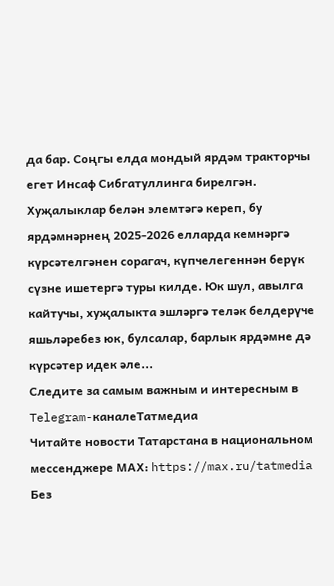да бар. Соңгы елда мондый ярдәм тракторчы егет Инсаф Сибгатуллинга бирелгән.
Хуҗалыклар белән элемтәгә кереп, бу ярдәмнәрнең 2025-2026 елларда кемнәргә күрсәтелгәнен сорагач, күпчелегеннән берүк сүзне ишетергә туры килде. Юк шул, авылга кайтучы, хуҗалыкта эшләргә теләк белдерүче яшьләребез юк, булсалар, барлык ярдәмне дә күрсәтер идек әле...
Следите за самым важным и интересным в Telegram-каналеТатмедиа
Читайте новости Татарстана в национальном мессенджере MАХ: https://max.ru/tatmedia
Без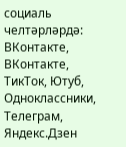социаль челтәрләрдә: ВКонтакте, ВКонтакте, ТикТок, Ютуб, Одноклассники, Телеграм, Яндекс.Дзен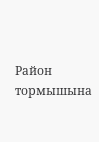Район тормышына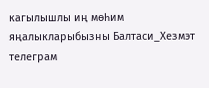кагылышлы иң мөһим яңалыкларыбызны Балтаси_Хезмэт телеграм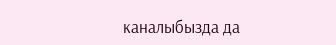каналыбызда да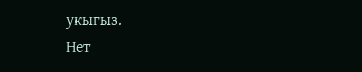укыгыз.
Нет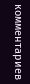комментариев